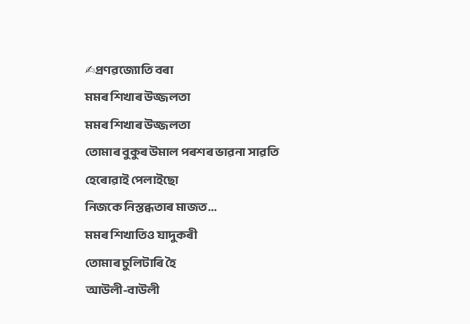✍প্ৰণৱজ্যোতি বৰা
মমৰ শিখাৰ উজ্জলতা
মমৰ শিখাৰ উজ্জলতা
তোমাৰ বুকুৰ উমাল পৰশৰ ভাৱনা সাৱতি
হেৰোৱাই পেলাইছো
নিজকে নিস্তব্ধতাৰ মাজত...
মমৰ শিখাতিও যাদুকৰী
তোমাৰ চুলিটাৰি হৈ
আউলী-বাউলী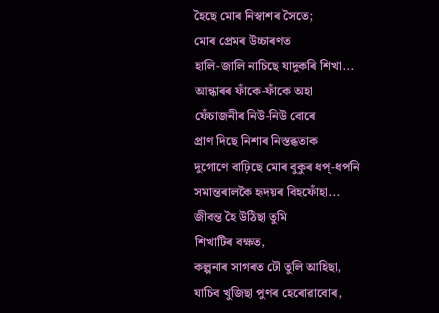হৈছে মোৰ নিস্বাশৰ সৈতে;
মোৰ প্রেমৰ উচ্চাৰণত
হালি-জালি নাচিছে যাদুকৰি শিখা...
আন্ধাৰৰ ফাঁকে-ফাঁকে অহা
ফেঁচাজনীৰ নিউ-নিউ বোৰে
প্রাণ দিছে নিশাৰ নিস্তব্ধতাক
দুগোণে বাঢ়িছে মোৰ বুকুৰ ধপ্-ধপনি
সমান্তৰালকৈ হৃদয়ৰ বিহফোঁহা...
জীবন্ত হৈ উঠিছা তুমি
শিখাটিৰ বক্ষত,
কল্পনাৰ সাগৰত ঢৌ তুলি আহিছা,
যাচিব খুজিছা পুণৰ হেৰোৱাবোৰ,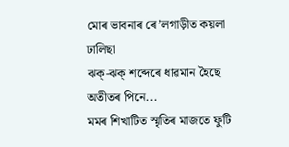মোৰ ভাবনাৰ ৰে’লগাড়ীত কয়লা ঢালিছা
ঝক্-ঝক্ শব্দেৰে ধাৱমান হৈছে
অতীতৰ পিনে...
মমৰ শিখাটিত স্মৃতিৰ মাজতে ফুটি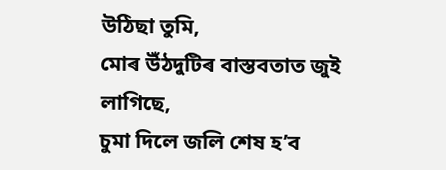উঠিছা তুমি,
মোৰ উঁঠদুটিৰ বাস্তবতাত জুই লাগিছে,
চুমা দিলে জলি শেষ হ’ব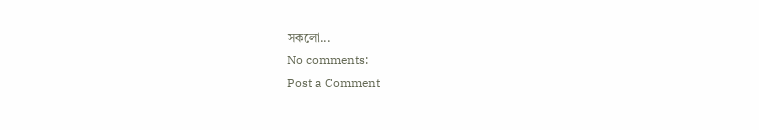সকলো...
No comments:
Post a Comment